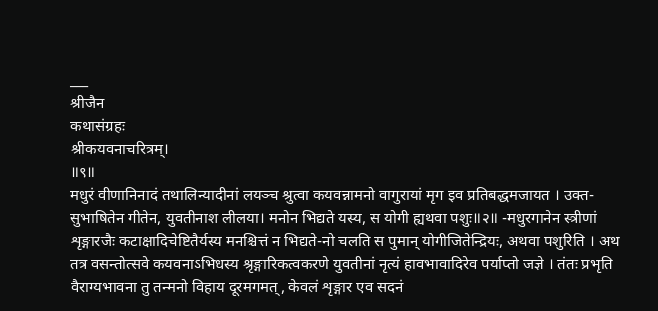___
श्रीजैन
कथासंग्रहः
श्रीकयवनाचरित्रम्।
॥९॥
मधुरं वीणानिनादं तथालिन्यादीनां लयञ्च श्रुत्वा कयवन्नामनो वागुरायां मृग इव प्रतिबद्धमजायत । उक्त-सुभाषितेन गीतेन, युवतीनाश लीलया। मनोन भिद्यते यस्य, स योगी ह्यथवा पशुः॥२॥ -मधुरगानेन स्त्रीणां शृङ्गारजैः कटाक्षादिचेष्टितैर्यस्य मनश्चित्तं न भिद्यते-नो चलति स पुमान् योगीजितेन्द्रियः, अथवा पशुरिति । अथ तत्र वसन्तोत्सवे कयवनाऽभिधस्य श्रृङ्गारिकत्वकरणे युवतीनां नृत्यं हावभावादिरेव पर्याप्तो जज्ञे । तंतः प्रभृति वैराग्यभावना तु तन्मनो विहाय दूरमगमत्, केवलं शृङ्गार एव सदनं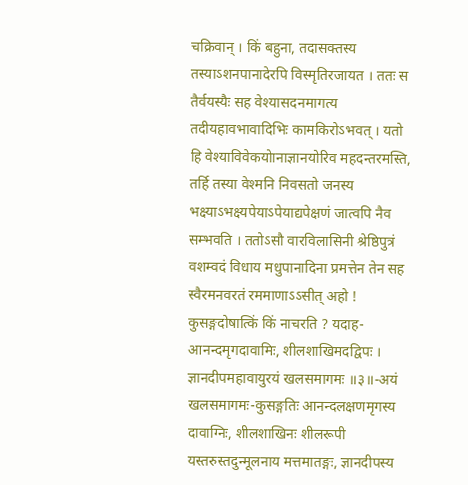चक्रिवान् । किं बहुना, तदासक्तस्य तस्याऽशनपानादेरपि विस्मृतिरजायत । ततः स तैर्वयस्यैः सह वेश्यासदनमागत्य तदीयहावभावादिभिः कामकिरोऽभवत् । यतो हि वेश्याविवेकयोानाज्ञानयोरिव महदन्तरमस्ति, तर्हि तस्या वेश्मनि निवसतो जनस्य भक्ष्याऽभक्ष्यपेयाऽपेयाद्यपेक्षणं जात्वपि नैव सम्भवति । ततोऽसौ वारविलासिनी श्रेष्ठिपुत्रं वशम्वदं विधाय मधुपानादिना प्रमत्तेन तेन सह स्वैरमनवरतं रममाणाऽऽसीत् अहो ! कुसङ्गदोषात्किं किं नाचरति ? यदाह- आनन्दमृगदावामिः, शीलशाखिमदद्विपः । ज्ञानदीपमहावायुरयं खलसमागमः ॥३॥-अयं खलसमागमः-कुसङ्गतिः आनन्दलक्षणमृगस्य दावाग्निः, शीलशाखिनः शीलरूपी यस्तरुस्तदुन्मूलनाय मत्तमातङ्गः, ज्ञानदीपस्य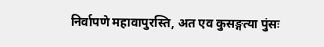निर्वापणे महावापुरस्ति, अत एव कुसङ्गत्या पुंसः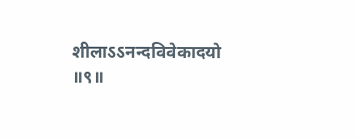शीलाऽऽनन्दविवेकादयो
॥९॥